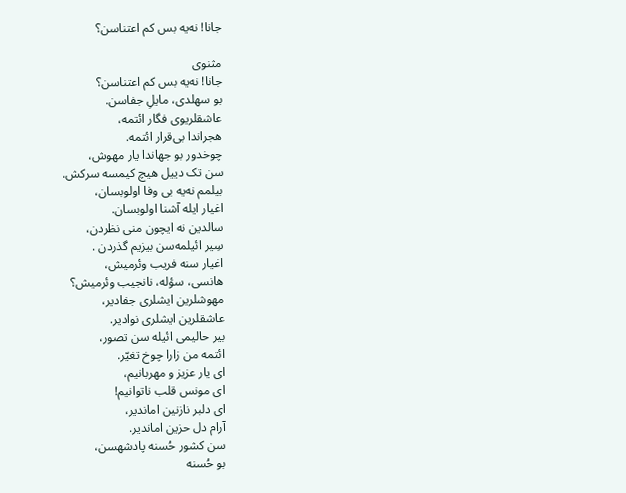جانا! نه‌یه بس کم اعتناسن؟

مثنوی
جانا! نه‌یه بس کم اعتناسن؟
بو سهلدی، مایلِ جفاسن.
عاشقلریوی فگار ائتمه،
هجراندا بی‌قرار ائتمه.
چوخدور بو جهاندا یار مهوش،
سن تک دییل هیچ کیمسه سرکش.
بیلمم نه‌یه بی‌ وفا اولوبسان،
اغیار ایله آشنا اولوبسان.
سالدین نه ایچون منی نظردن،
سِیر ائیلمه‌سن بیزیم گذردن .
اغیار سنه فریب وئرمیش،
هانسی، سؤله، نانجیب وئرمیش؟
مهوشلرین ایشلری جفادیر،
عاشقلرین ایشلری نوادیر.
بیر حالیمی ائیله سن تصور،
ائتمه من زارا چوخ تغیّر.
ای یار عزیز و مهربانیم،
ای مونس قلب ناتوانیم!
ای دلبر نازنین اماندیر،
آرام دل حزین اماندیر.
سن کشور حُسنه پادشهسن،
بو حُسنه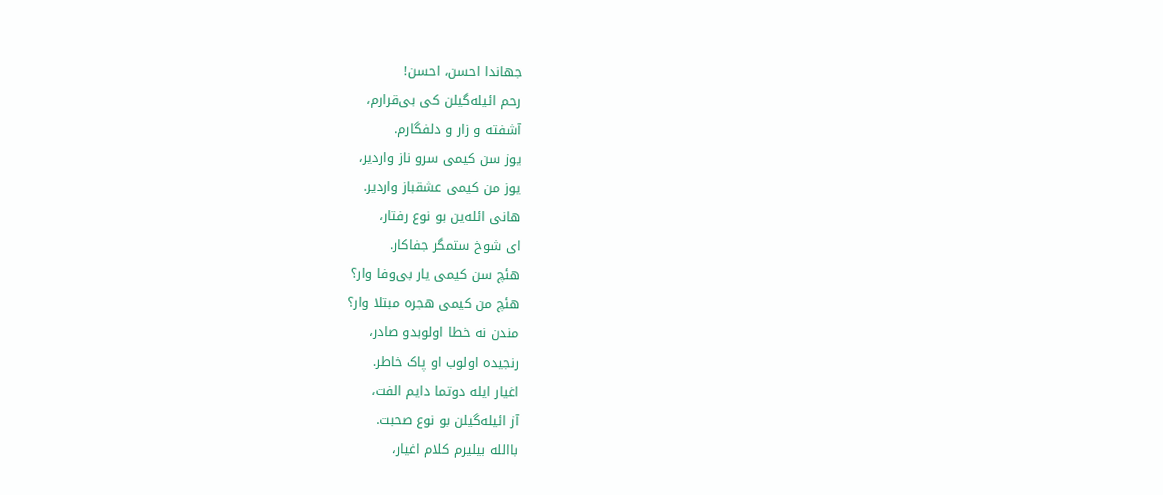جهاندا احسن، احسن!
رحم ائیله‌گیلن کی بی‌قرارم،
آشفته و زار و دلفگارم.
یوز سن کیمی سرو ناز واردیر،
یوز من کیمی عشقباز واردیر.
هانی ائله‌ین بو نوع رفتار،
ای شوخ ستمگر جفاکار.
هئچ سن کیمی یار بی‌وفا وار؟
هئچ من کیمی هجره مبتلا وار؟
مندن نه خطا اولوبدو صادر،
رنجیده اولوب او پاک خاطر.
اغیار ایله دوتما دایم الفت،
آز ائیله‌گیلن بو نوع صحبت.
باالله بیلیرم کلام اغیار،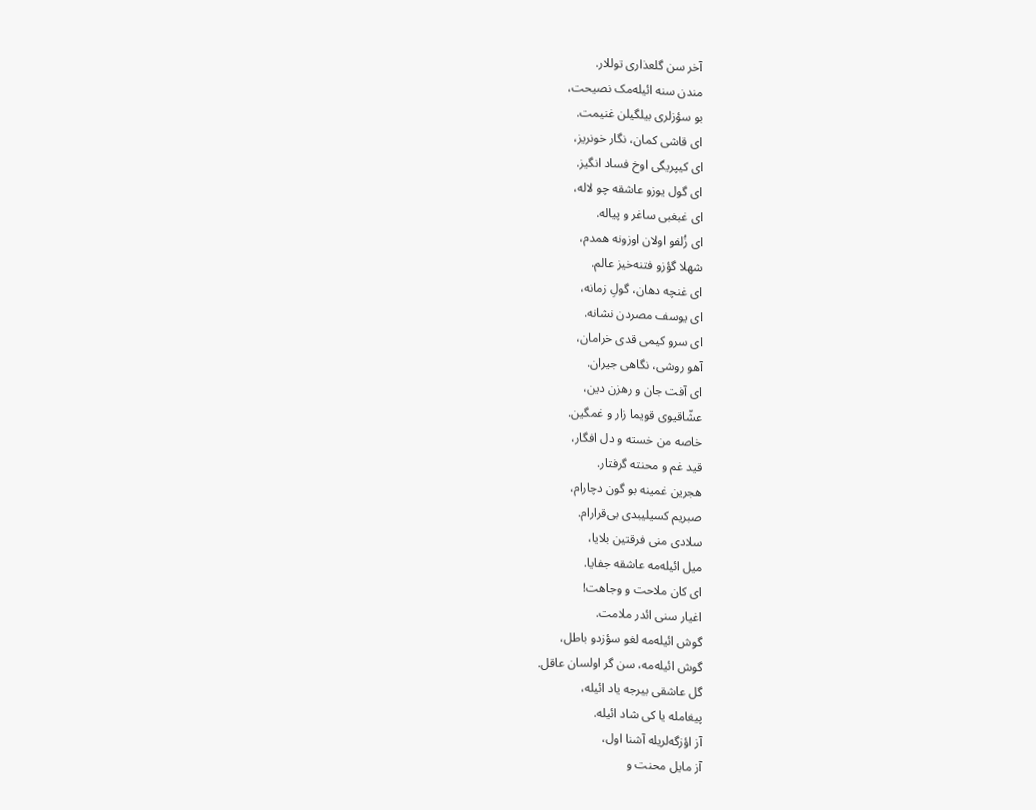آخر سن گلعذاری توللار.
مندن سنه ائیله‌مک نصیحت،
بو سؤزلری بیلگیلن غنیمت.
ای قاشی کمان، نگار خونریز،
ای کیپریگی اوخ فساد انگیز.
ای گول یوزو عاشقه چو لاله،
ای غبغبی ساغر و پیاله.
ای زُلفو اولان اوزونه همدم،
شهلا گؤزو فتنه‌خیز عالم.
ای غنچه دهان، گولِ زمانه،
ای یوسف مصردن نشانه.
ای سرو کیمی قدی خرامان،
آهو روشی، نگاهی جیران.
ای آفت جان و رهزن دین،
عشّاقیوی قویما زار و غمگین.
خاصه من خسته و دل افگار،
قید غم و محنته گرفتار.
هجرین غمینه بو گون دچارام،
صبریم کسیلیبدی بی‌قرارام.
سلادی منی فرقتین بلایا،
میل ائیله‌مه عاشقه جفایا.
ای کان ملاحت و وجاهت!
اغیار سنی ائدر ملامت.
گوش ائیله‌مه لغو سؤزدو باطل،
گوش ائیله‌مه، سن گر اولسان عاقل.
گل عاشقی بیرجه یاد ائیله،
پیغامله یا کی شاد ائیله.
آز اؤزگه‌لریله آشنا اول،
آز مایل محنت و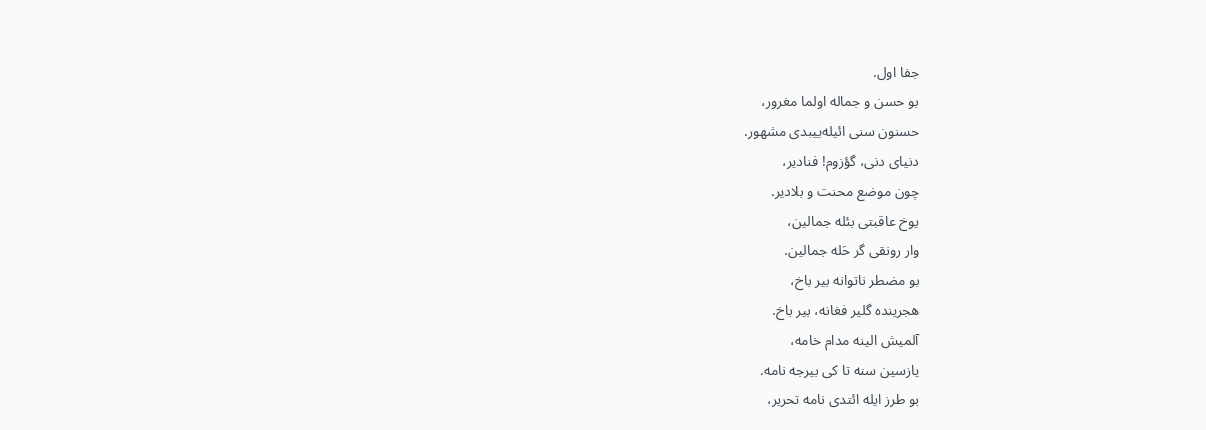جفا اول.
بو حسن و جماله اولما مغرور،
حسنون سنی ائیله‌ییبدی مشهور.
دنیای دنی، گؤزوم! فنادیر،
چون موضع محنت و بلادیر.
یوخ عاقبتی بئله جمالین،
وار رونقی گر حَله جمالین.
بو مضطر ناتوانه بیر باخ،
هجرینده گلیر فغانه، بیر باخ.
آلمیش الینه مدام خامه،
یازسین سنه تا کی بیرجه نامه.
بو طرز ایله ائتدی نامه تحریر،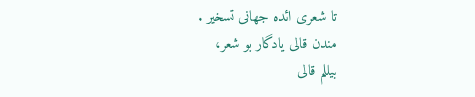تا شعری ائده جهانی تسخیر .
مندن قالی یادگار بو شعر،
بیللم قالی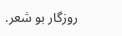روزگار بو شعر.